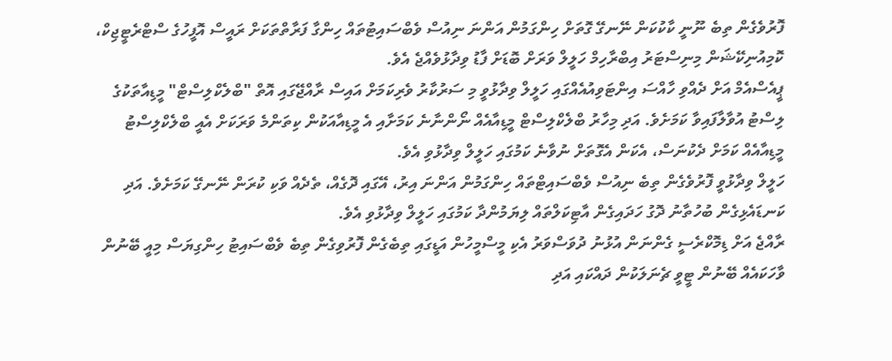ފޮރުވެގެން ތިބެ ނޫނީ ކާކުކަން ނޭނގޭ ގޮތަށް ހިންގަމުން އަންނަ ނިއުސް ވެބްސައިޓުތައް ހިންގާ ފަރާތްތަކަށް ރައީސް އޮފީހުގެ ސްޓްރެޓީޖިކް، ކޮމިއުނިކޭޝަން މިނިސްޓަރު އިބްރާހިމް ހަލީލް ވަރަށް ބޮޑަށް ފާޑު ވިދާޅުވެއްޖެ އެވެ.
ޕީއެސްއެމް އަށް ދެއްވި ހާއްސަ އިންޓަވިއުއެއްގައި ހަލީލް ވިދާޅުވީ މި ސަރުކާރު ވެރިކަމަށް އައިސް ރާއްޖޭގައި އޮތް "ބްލެކްލިސްޓް" މީޑިއާތަކުގެ ލިސްޓު އުވާލާފައިވާ ކަމަށެވެ. އަދި މިހާރު ބްލެކްލިސްޓް މީޑިއާއެއް ނޯންނާނެ ކަމަށާއި އެ މީޑިއާއަކުން ކިތަންމެ ވަރަކަށް އެއީ ބްލެކްލިސްޓު މީޑިއާއެއް ކަމަށް ދެކުނަސް، އެކަން އެގޮތަށް ނުވާނެ ކަމުގައި ހަލީލް ވިދާޅުވި އެވެ.
ހަލީލް ވިދާޅުވީ ފޮރުވެގެން ތިބެ ނިއުސް ވެބްސައިޓްތައް ހިންގަމުން އަންނަ އިރު، އޭގައި ދޮގެއް، ތެދެއް ވަކި ކުރަން ނޭނގޭ ކަމަށެވެ. އަދި ކަނޑައެޅިގެން ބުހުތާނު ދޮގު ހަދައިގެން އާޓިކަލްތައް ލިޔަމުންދާ ކަމުގައި ހަލީލް ވިދާޅުވި އެވެ.
ރާއްޖެ އަށް ޑިމޮކްރެސީ ގެންނަން އުޅުނު ދުވަސްވަރު އެކި މީސްމީހުން އަޑީގައި ތިބެގެން ފޮރުވިގެން ތިބެ ވެބްސައިޓު ހިންގިޔަސް މިއީ ބޭނުން ވާހަކައެއް ބޭނުން ޓީވީ ޗެނަލަކުން ދައްކައި އަދި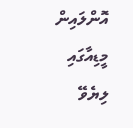އޮންލައިން މީޑިއާގައި ލިޔެވޭ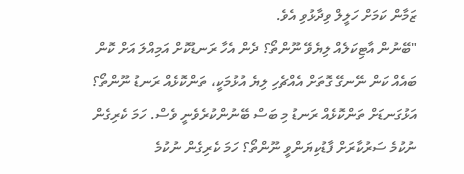ޒަމާން ކަމަށް ހަލީލް ވިދާޅުވި އެވެ.
"ބޭނުން އާޓިކަލެއް ލިޔެވޭ ނޫންތޯ؟ ދެން އެހާ ރަނޑުކޮށް އަމިއްލަ އަށް ކޮން ބައެއް ކަން ނޭނގޭ ގޮތަށް އެއްޗެހި ލިޔެ އުޅުމަކީ، ތަންކޮޅެއް ރަނޑު ނޫންތޯ؟ އަޅުގަނޑަށް ތަންކޮޅެއް ރަނޑު މި ބަސް ބޭނުންކުރެވެނީ ވެސް. ހަމަ ކެރިގެން ނުކުމެ ސަރުކާރަށް ފާޑުކިޔަންވީ ނޫންތޯ؟ ހަމަ ކެރިގެން ނުކުމެ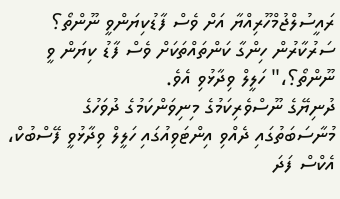ރައީސުލްޖުމްހޫރިއްޔާ އަށް ވެސް ފާޑުކިޔަންވީ ނޫންތޯ؟ ސަރުކާރުން ހިންގާ ކަންތައްތަކަށް ވެސް ފާޑު ކިޔަން ވީ ނޫންތޯ؟،" ހަލީލް ވިދާޅުވި އެވެ.
ދުނިޔޭގެ ނޫސްވެރިކަމުގެ މިނިވަންކަމުގެ ދުވަހުގެ މުނާސަބަތުގައި ދެއްވި އިންޓަވިއުގައި ހަލީލް ވިދާޅުވީ ފޭސްބުކް، އެކްސް ފަދަ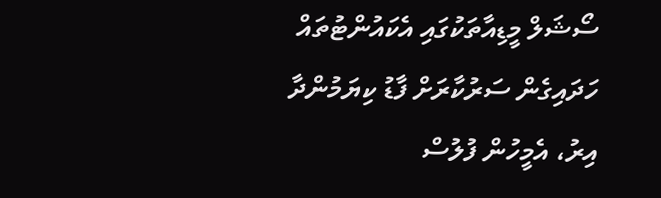ސޯޝަލް މީޑިއާތަކުގައި އެކައުންޓުތައް ހަދައިގެން ސަރުކާރަށް ފާޑު ކިޔަމުންދާ އިރު، އެމީހުން ފުލުސް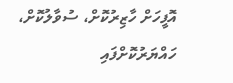އޮފީހަށް ހާޒިރުކޮށް، ސުވާލުކޮށް، ހައްޔަރުކޮށްފައި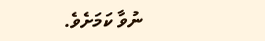ނުވާ ކަމަށެވެ.